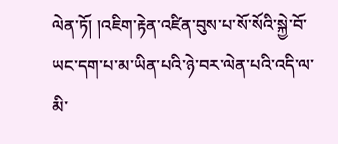ལེན་ཏོ། །འཇིག་རྟེན་འཛིན་བུས་པ་སོ་སོའི་སྐྱེ་བོ་ཡང་དག་པ་མ་ཡིན་པའི་ཉེ་བར་ལེན་པའི་འདི་ལ་མི་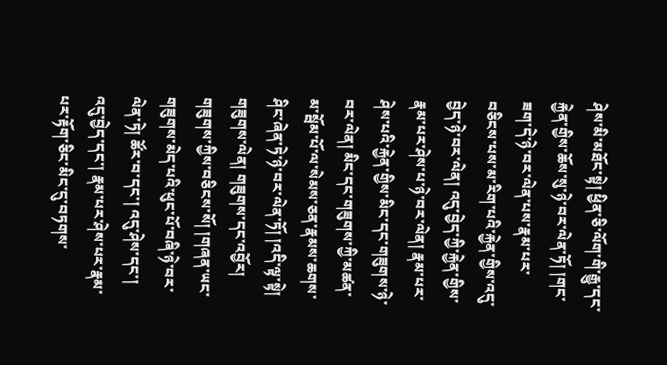ཤེས་མི་མཐོང་སྟེ། ཕྱིན་ཅི་ལོག་གི་རྒྱུ་དང་རྐྱེན་གྱིས་ཆོས་སུ་ཉེ་བར་ལེན་ཏོ། །གང་ཟག་དེ་ཉེ་བར་ལེན་པས་རྣམ་པར་བཅིངས་པས་མ་རིག་པའི་རྐྱེན་གྱིས་འདུ་བྱེད་ཉེ་བར་ལེན། འདུ་བྱེད་ཀྱི་རྐྱེན་གྱིས་རྣམ་པར་ཤེས་པ་ཉེ་བར་ལེན། རྣམ་པར་ཤེས་པའི་རྐྱེན་གྱིས་མིང་དང་གཟུགས་ཉེ་བར་ལེན། མིང་དང་གཟུགས་ཀྱི་མཚན་མ་སྦོམ་པོ་ལ་སེམས་ཅན་རྣམས་ཆགས་ཤིང་ཞེན་ཏེ་ཉེ་བར་ལེན་ཏོ། །འདི་ལྟ་སྟེ། གཟུགས་ལེན། གཟུགས་དང་འབྱོར། གཟུགས་ཀྱིས་བཅིངས་སོ། །གཞན་ཡང་གཟུགས་མེད་པའི་ཕུང་པོ་བཞི་ཉེ་བར་ལེན་ཏེ། ཚོར་བ་དང་། འདུ་ཤེས་དང་། འདུ་བྱེད་དང་། རྣམ་པར་ཤེས་པར་རྣམ་པར་རྟོག་ཅིང་མིང་དུ་བཏགས་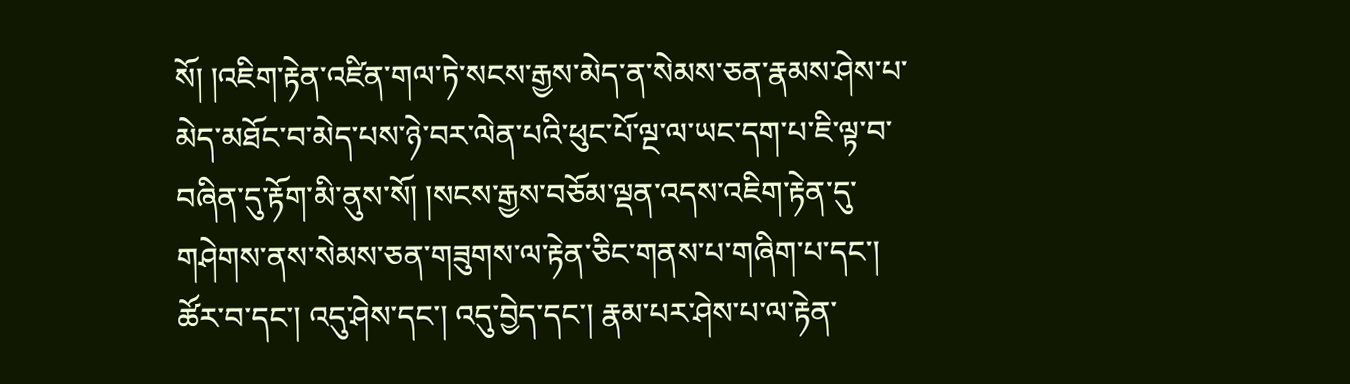སོ། །འཇིག་རྟེན་འཛིན་གལ་ཏེ་སངས་རྒྱས་མེད་ན་སེམས་ཅན་རྣམས་ཤེས་པ་མེད་མཐོང་བ་མེད་པས་ཉེ་བར་ལེན་པའི་ཕུང་པོ་ལྔ་ལ་ཡང་དག་པ་ཇི་ལྟ་བ་བཞིན་དུ་རྟོག་མི་ནུས་སོ། །སངས་རྒྱས་བཅོམ་ལྡན་འདས་འཇིག་རྟེན་དུ་གཤེགས་ནས་སེམས་ཅན་གཟུགས་ལ་རྟེན་ཅིང་གནས་པ་གཞིག་པ་དང་། ཚོར་བ་དང་། འདུ་ཤེས་དང་། འདུ་བྱེད་དང་། རྣམ་པར་ཤེས་པ་ལ་རྟེན་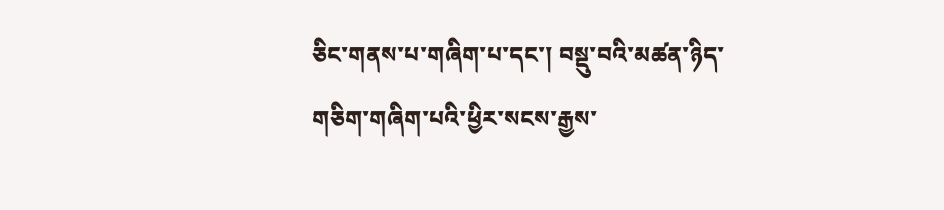ཅིང་གནས་པ་གཞིག་པ་དང་། བསྡུ་བའི་མཚན་ཉིད་གཅིག་གཞིག་པའི་ཕྱིར་སངས་རྒྱས་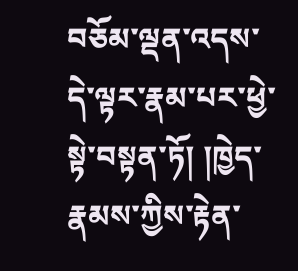བཅོམ་ལྡན་འདས་དེ་ལྟར་རྣམ་པར་ཕྱེ་སྟེ་བསྟན་ཏོ། །ཁྱེད་རྣམས་ཀྱིས་རྟེན་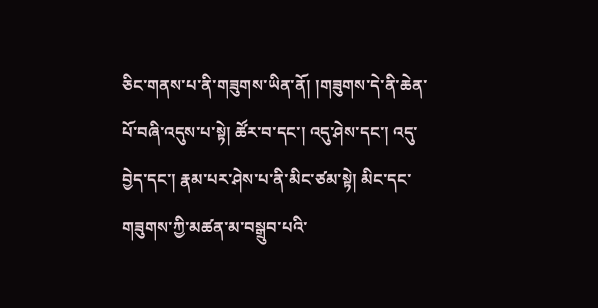ཅིང་གནས་པ་ནི་གཟུགས་ཡིན་ནོ། །གཟུགས་དེ་ནི་ཆེན་པོ་བཞི་འདུས་པ་སྟེ། ཚོར་བ་དང་། འདུ་ཤེས་དང་། འདུ་བྱེད་དང་། རྣམ་པར་ཤེས་པ་ནི་མིང་ཙམ་སྟེ། མིང་དང་གཟུགས་ཀྱི་མཚན་མ་བསྒྲུབ་པའི་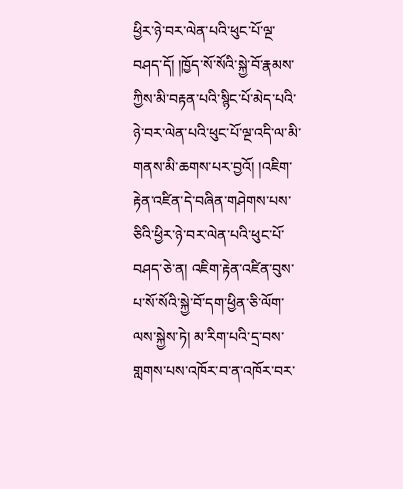ཕྱིར་ཉེ་བར་ལེན་པའི་ཕུང་པོ་ལྔ་བཤད་དོ། །ཁྱོད་སོ་སོའི་སྐྱེ་བོ་རྣམས་ཀྱིས་མི་བརྟན་པའི་སྙིང་པོ་མེད་པའི་ཉེ་བར་ལེན་པའི་ཕུང་པོ་ལྔ་འདི་ལ་མི་གནས་མི་ཆགས་པར་བྱའོ། །འཇིག་རྟེན་འཛིན་དེ་བཞིན་གཤེགས་པས་ཅིའི་ཕྱིར་ཉེ་བར་ལེན་པའི་ཕུང་པོ་བཤད་ཅེ་ན། འཇིག་རྟེན་འཛིན་བུས་པ་སོ་སོའི་སྐྱེ་བོ་དག་ཕྱིན་ཅི་ལོག་ལས་སྐྱེས་ཏེ། མ་རིག་པའི་དྲ་བས་གླགས་པས་འཁོར་བ་ན་འཁོར་བར་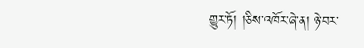གྱུར་ཏོ། །ཅིས་འཁོར་ཞེ་ན། ཉེ་བར་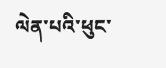ལེན་པའི་ཕུང་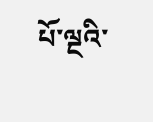པོ་ལྔའི་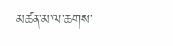མཚན་མ་ལ་ཆགས་